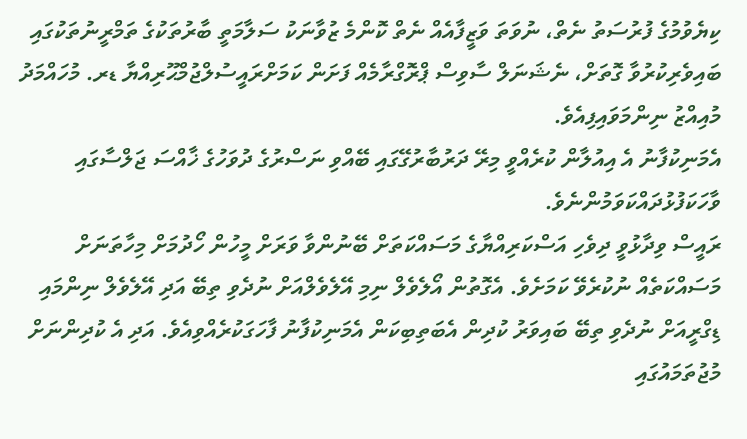ކިޔެވުމުގެ ފުރުސަތު ނެތް، ނުވަތަ ވަޒީފާއެއް ނެތް ކޮންމެ ޒުވާނަކު ސަލާމަތީ ބާރުތަކުގެ ތަމްރީނުތަކުގައި ބައިވެރިކުރުވާ ގޮތަށް، ނެޝަނަލް ސާވިސް ޕްރޮގްރާމެއް ފަށަން ކަމަށްރައީސުލްޖުމްޙޫރިއްޔާ ޑރ. މުހައްމަދު މުއިއްޒު ނިންމަވައިފިއެވެ.
އެމަނިކުފާނު އެ އިއުލާން ކުރެއްވީ މިރޭ ދަރުބާރުގޭގައި ބޭއްވި ނަސްރުގެ ދުވަހުގެ ޚާއްސަ ޖަލްސާގައި ވާހަކަފުޅުދައްކަވަމުންނެވެ.
ރައީސް ވިދާޅުވީ ދިވެހި އަސްކަރިއްޔާގެ މަސައްކަތަށް ބޭނުންވާ ވަރަށް މީހުން ހޯދުމަށް މިހާތަނަށް މަސައްކަތެއް ނުކުރެވޭ ކަމަށެވެ. އެގޮތުން އޯލެވެލް ނިމި އޭލެވެލްއަށް ނުދެވި ތިބޭ އަދި އޭލެވެލް ނިންމައި ޑިގްރީއަށް ނުދެވި ތިބޭ ބައިވަރު ކުދިން އެބަތިބިކަން އެމަނިކުފާނު ފާހަގަކުރެއްވިއެވެ. އަދި އެ ކުދިންނަށް މުޖުތަމައުގައި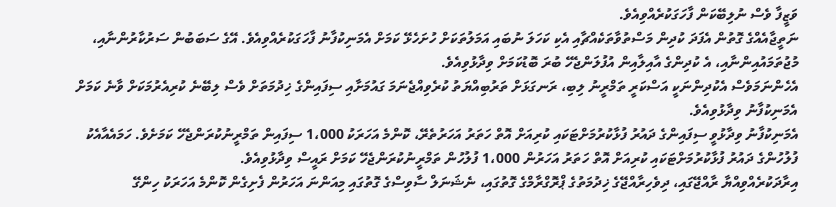ވަޒީފާ ވެސް ނުލިބޭކަން ފާހަގަކުރެއްވިއެވެ.
ނަތީޖާއެއްގެ ގޮތުން އެފަދަ ކުދިން މަސްތުވާތަކެއްޗާއި އެކި ކަހަލަ ނުބައި އަމަލުތަކަށް ހުށަހެޅޭ ކަމަށް އެމަނިކުފާނު ފާހަގަކުރެއްވިއެވެ. އޭގެ ސަބަބުން ސަރުކާރުންނާއި، މުޖުތަމައުއިންނާއި، އެ ކުދިންގެ އާއިލާއިން އުފުލަންޖެހޭ ބުރަ ބޮޑުކަމަށް ވިދާޅުވިއެވެ.
އެހެންނަމަވެސް އެކުދިންނަކީ އަސްކަރީ ތަމްރީނު ލިބި، ރަނގަޅަށް ތަރުބިއްޔަތު ކުރެވިއްޖެނަމަ ގައުމަށާއި ސިފައިންގެ ޚިދުމަތަށް ވެސް ލިބޭނެ ކުރިއެރުމަކަށް ވާނެ ކަމަށް އެމަނިކުފާނު ވިދާޅުވިއެވެ.
އެމަނިކުފާނު ވިދާޅުވީ ސިފައިންގެ ދައުރު ފުޅާކުރުމަށްޓަކައި ކުރިއަށް އޮތް ހަތަރު އަހަރުތެރޭ، ކޮންމެ އަހަރަކު 1،000 ސިފައިން ތަމްރީނުކުރަންޖެހޭ ކަމަށެވެ. ހަމައެއާއެކު ފުލުހުންގެ ދައުރު ފުޅާކުރުމަށްޓަކައި ކުރިއަށް އޮތް ހަތަރު އަހަރުން 1،000 ފުލުހުން ތަމްރީނުކުރަންޖެހޭ ކަމަށް ރައީސް ވިދާޅުވިއެވެ.
އިރާދަކުރެއްވިއްޔާ ރާއްޖޭގައި، ދިވެހިރާއްޖޭގެ ޚިދުމަތުގެ ޕްރޮގްރާމްގެ ގޮތުގައި، ނެޝަނަލް ސާވިސްގެ ގޮތުގައި މިއަންނަ އަހަރުން ފެށިގެން ކޮންމެ އަހަރަކު ހިންގޭ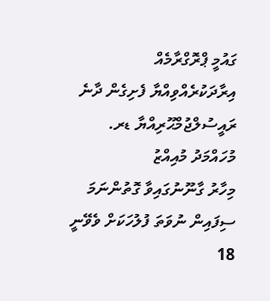ގައުމީ ޕްރޮގްރާމެއް އިރާދަކުރެއްވިއްޔާ ފެށިގެން ދާނެ
ރައީސުލްޖުމްޙޫރިއްޔާ ޑރ. މުހައްމަދު މުއިއްޒު
މިހާރު ގާނޫނުގައިވާ ގޮތުންނަމަ ސިފައިން ނުވަތަ ފުލުހަކަށް ވެވޭނީ 18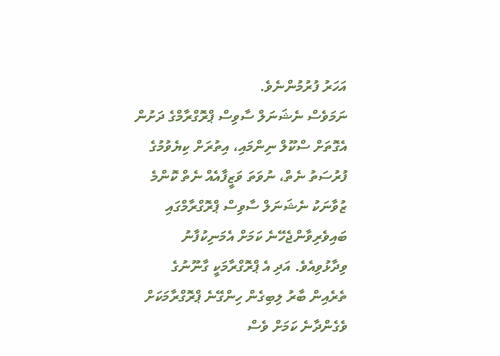އަހަރު ފުރުމުންނެވެ.
ނަމަވެސް ނެޝަނަލް ސާވިސް ޕްރޮގްރާމްގެ ދަށުން އެގޮތަށް ސްކޫލް ނިންމައި، އިތުރަށް ކިޔެވުމުގެ ފުރުސަތު ނެތް، ނުވަތަ ވަޒީފާއެއް ނެތް ކޮންމެ ޒުވާނަކު ނެޝަނަލް ސާވިސް ޕްރޮގްރާމްގައި ބައިވެރިވާންޖެހޭނެ ކަމަށް އެމަނިކުފާނު ވިދާޅުވިއެވެ. އަދި އެ ޕްރޮގްރާމަކީ ގާނޫނުގެ ތެރެއިން ބާރު ލިބިގެން ހިންގޭނެ ޕްރޮގްރާމަކަށް ވެގެންދާނެ ކަމަށް ވެސް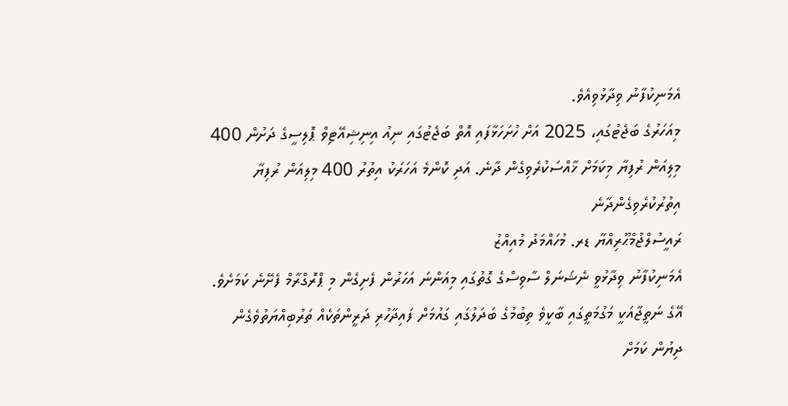އެމަނިކުފާނު ވިދާޅުވިއެވެ.
މިއަހަރުގެ ބަޖެޓުގައި، 2025 އަށް ހުށަހަޅާފައި އޮތް ބަޖެޓުގައި ނިއު އިނިޝިއޭޓިވް ޕޮލިސީގެ ދަށުން 400 މިލިއަން ރުފިޔާ މިކަމަށް ޚާއްސަކުރެވިގެން ދާނެ. އަދި ކޮންމެ އަހަރަކު އިތުރު 400 މިލިއަން ރުފިޔާ އިތުރުކުރެވިގެންދާނެ
ރައީސުލްޖުމްޙޫރިއްޔާ ޑރ. މުހައްމަދު މުއިއްޒު
އެމަނިކުފާނު ވިދާޅުވީ ނެޝަނަލް ސާވިސްގެ ގޮތުގައި މިއަންނަ އަހަރުން ފެށިގެން މި ޕްރޮގްރާމް ފެށޭނެ ކަމަށެވެ.
އޭގެ ނަތީޖާއަކީ މަގުމަތީގައި ބާކީވެ ތިބުމުގެ ބަދަލުގައި ގައުމަށް ފައިދާހުރި ދަރީންތަކެއް ތަރުބިއްޔަތުވެގެން ދިޔުން ކަމަށް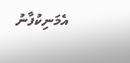އެމަނިކުފާނު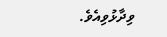ވިދާޅުވިއެވެ.